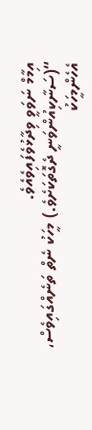އިމާމް ނަވަވީ ވިދާޅުވެފައިވެއެވެ.
“(ސަނާކިއުންވަނީ ދެގޮތަކަށެވެ.) މީހަކު ނެތް ތަނެއްގައިވެސް، އެހެންމީހަކު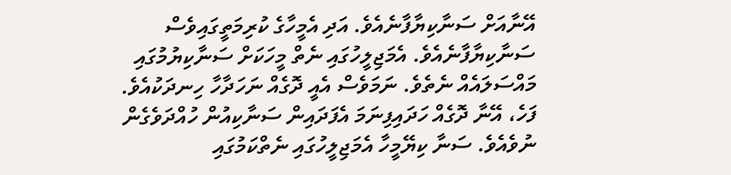އޭނާއަށް ސަނާކިޔާފާނެއެވެ. އަދި އެމީހާގެ ކުރިމަތީގައިވެސް ސަނާކިޔާފާނެއެވެ. އެމަޖިލީހުގައި ނެތް މީހަކަށް ސަނާކިޔުމުގައި މައްސަލައެއް ނެތެވެ. ނަމަވެސް އެއީ ދޮގެއް ނަހަދާހާ ހިނދަކުއެވެ. ފަހެ، އޭނާ ދޮގެއް ހަދައިފިނަމަ އެފަދައިން ސަނާކިއުން ހުއްދަވެގެން ނުވެއެވެ. ސަނާ ކިޔޭމީހާ އެމަޖިލީހުގައި ނެތްކަމުގައި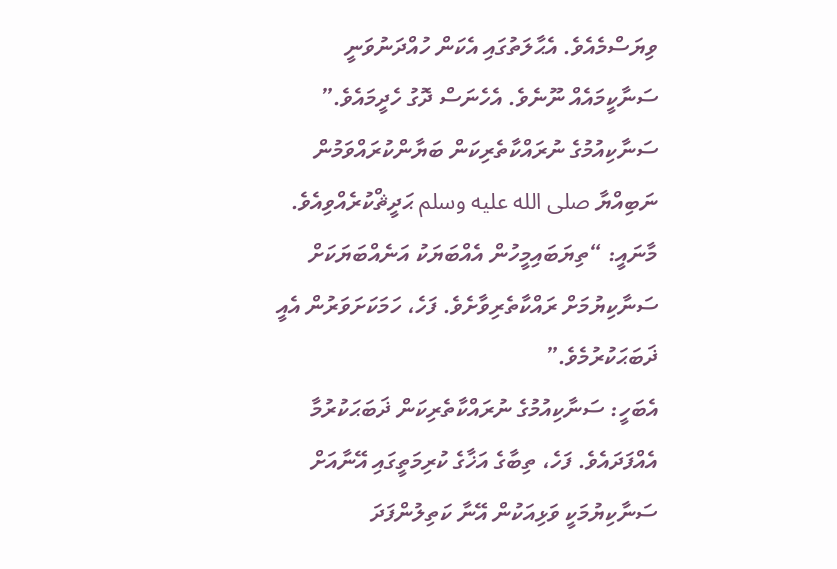ވިޔަސްމެއެވެ. އެޙާލަތުގައި އެކަން ހުއްދަނުވަނީ ސަނާކީމައެއް ނޫނެވެ. އެހެނަސް ދޮގު ހެދީމައެވެ.”
ސަނާކިއުމުގެ ނުރައްކާތެރިކަން ބަޔާންކުރައްވަމުން ނަބިއްޔާ صلى الله عليه وسلم ޙަދީޘްކުރެއްވިއެވެ.
މާނައީ: “ތިޔަބައިމީހުން އެއްބަޔަކު އަނެއްބަޔަކަށް ސަނާކިޔުމަށް ރައްކާތެރިވާށެވެ. ފަހެ، ހަމަކަށަވަރުން އެއީ ޛަބަޙަކުރުމެވެ.”
އެބަހީ: ސަނާކިއުމުގެ ނުރައްކާތެރިކަން ޛަބަޙަކުރުމާ އެއްފަދައެވެ. ފަހެ، ތިބާގެ އަޚާގެ ކުރިމަތީގައި އޭނާއަށް ސަނާކިޔުމަކީ ވަޅިއަކުން އޭނާ ކަތިލުންފަދަ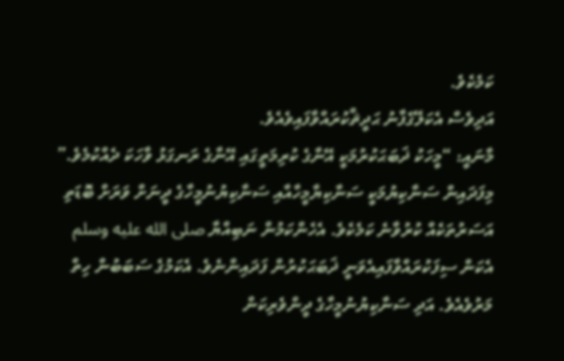ކަމެކެވެ.
އަދިވެސް އެކަލޭގެފާނު ޙަދީޘްކުރައްވާފައިވެއެވެ.
މާނައީ: “މީހަކު ޛަބަޙަކުރުމަކީ އޭނާގެ ކުރިމަތީގައި އޭނާގެ ރަނގަޅު ވާހަކަ ދެއްކުމެވެ.”
މިފަދައިން ސަނާކިޔުމަކީ ސަނާކިޔާމީހާއާއި ސަނާކިޔުނުމީހާގެ ދީނަށް ވަރަށް ބޮޑަތި އަސަރުތަކެއް ކުރުވާނެ ކަމެކެވެ. އެހެންކަމުން ނަބިއްޔާ صلى الله عليه وسلم އެކަން ސިފަކުރައްވާފައިއެވަނީ ޛަބަޙަކުރުން ފަދައިންނެވެ. އެކަމުގެ ސަބަބުން ހިތް މަރުވެއެވެ. އަދި ސަނާކިޔުނުމީހާގެ ދީންވެރިކަން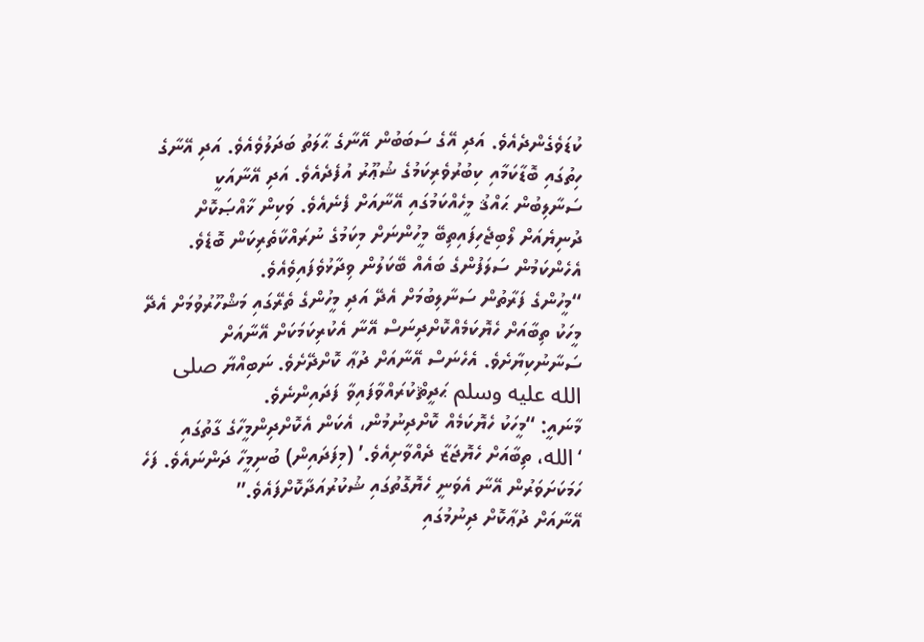ކުޑަވެގެންދެއެވެ. އަދި އޭގެ ސަބަބުން އޭނާގެ ޙާލަތު ބަދަލުވެއެވެ. އަދި އޭނާގެ ހިތުގައި ބޮޑާކަމާއި ކިބުރުވެރިކަމުގެ ޝުޢޫރު އުފެދެއެވެ. އަދި އޭނާއަކީ ސަނާލިބުން ޙައްޤު މީހެއްކަމުގައި އޭނާއަށް ފެނެއެވެ. ވަކިން ޚާއްޞަކޮށް ދުނިޔެއަށް ލޯބިޖެހިފައިތިބޭ މީހުންނަށް މިކަމުގެ ނުރައްކާތެރިކަން ބޮޑެވެ. އެހެންކަމުން ސަލަފުންގެ ބައެއް ބޭކަލުން ވިދާޅުވެފައިވެއެވެ.
“މީހުންގެ ފަރާތުން ސަނާލިބުމަށް އެދޭ އަދި މީހުންގެ ތެރޭގައި މަޝްހޫރުވުމަށް އެދޭ މީހަކު ތިބާއަށް ހެޔޮކަމެއްކޮށްދިނަސް އޭނާ އެކުރިކަމަކަށް އޭނާއަށް ސަނާނުކިޔާށެވެ. އެހެނަސް އޭނާއަށް ދުޢާ ކޮށްދޭށެވެ. ނަބިއްޔާ صلى الله عليه وسلم ޙަދީޘްކުރައްވާފައިވާ ފަދައިންނެވެ.
މާނައީ: “މީހަކު ހެޔޮކަމެއް ކޮށްދިނުމުން، އެކަން އެކޮށްދިންމީހާގެ ގާތުގައި ‘الله، ތިބާއަށް ހެޔޮޖަޒާ ދެއްވާށިއެވެ.’ (މިފަދައިން) ބުނިމީހާ ދަންނައެވެ. ފަހެ ހަމަކަށަވަރުން އޭނާ އެވަނީ ހެޔޮގޮތުގައި ޝުކުރުއަދާކޮށްފައެވެ.”
އޭނާއަށް ދުޢާކޮށް ދިނުމުގައި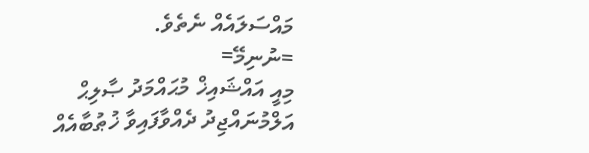މައްސަލައެއް ނެތެވެ.
=ނުނިމޭ=
މިއީ އައްޝައިޚް މުޙައްމަދު ޞާލިޙް އަލްމުނައްޖިދު ދެއްވާފައިވާ ޚުޠުބާއެއް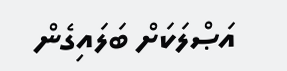އަޞްލަކަށް ބަލައިގެން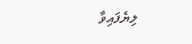ލިޔެފައިވާ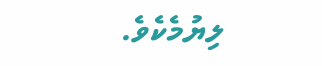ލިޔުމެކެވެ.